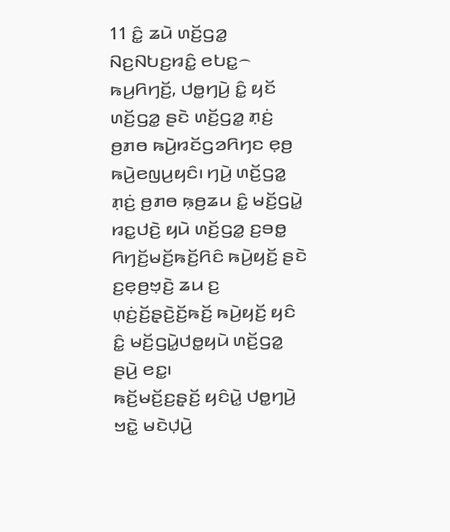11 ꤢꤨ꤭ ꤘꤣꤧ ꤛꤢꤩ꤬ꤞꤤ꤭ ꤡꤢ꤬ꤡꤝꤢ꤬ꤙꤢꤨ꤭ ꤕꤝꤢ꤭꤮ ꤒꤣ꤬ꤖꤚꤢꤩ꤬, ꤓꤥ꤭ꤚꤣꤧ꤬ ꤢꤨ꤭ ꤟꤢꤩ ꤛꤢꤩ꤬ꤞꤤ꤭ ꤔꤢꤧ ꤛꤢꤩ꤬ꤞꤤ꤭ ꤊ꤫ꤢꤦ꤬ ꤥ꤬ꤊꤥ ꤒꤣꤧ꤬ꤙꤢꤩꤞꤤꤖꤚꤢ ꤕ꤫ꤥ꤬ ꤒꤣꤧ꤬ꤕꤜꤣ꤬ꤟꤢꤨ꤯ ꤚꤣꤧ꤬ ꤛꤢꤩ꤬ꤞꤤ꤭ ꤊ꤫ꤢꤦ꤬ ꤥ꤬ꤊꤥ ꤒ꤫ꤥ꤬ꤘꤣ ꤢꤨ꤭ ꤗꤢꤩ꤬ꤞꤣꤧ꤭ ꤙꤢ꤭ꤓꤢꤧ꤬ ꤟꤣꤧ ꤛꤢꤩ꤬ꤞꤤ꤭ ꤢ꤬ꤋꤥ꤭ ꤖꤚꤢꤩ꤬ꤗꤢꤩ꤬ꤒꤢꤩ꤬ꤖꤢꤨ ꤒꤣꤧ꤬ꤟꤢꤩ꤬ ꤔꤢꤧ ꤢ꤬ꤕ꤫ꤥ꤬ꤠ꤫ꤢꤧ꤬ ꤘꤣ ꤢ꤬ ꤛ꤫ꤢꤦ꤬ꤢꤩ꤬ꤔ꤫ꤢꤧ꤬ꤢꤩ꤬ꤒꤢꤩ꤬ ꤒꤣꤧ꤬ꤟꤢꤩ꤬ ꤟꤢꤨ ꤢꤨ꤭ ꤗꤢꤩ꤬ꤞꤣꤧ꤭ꤓꤥ꤭ꤟꤣꤧ ꤛꤢꤩ꤬ꤞꤤ꤭ ꤔꤣꤧ꤬ ꤕꤢ꤭꤯
ꤒꤢꤩ꤬ꤗꤢꤩ꤬ꤢ꤬ꤔ꤫ꤢꤩ꤬ ꤟꤢꤨꤣꤧ꤭ ꤓꤥ꤭ꤚꤣꤧ꤬ ꤠꤢꤧ꤭ ꤗꤢꤧꤓ꤫ꤣꤧ꤬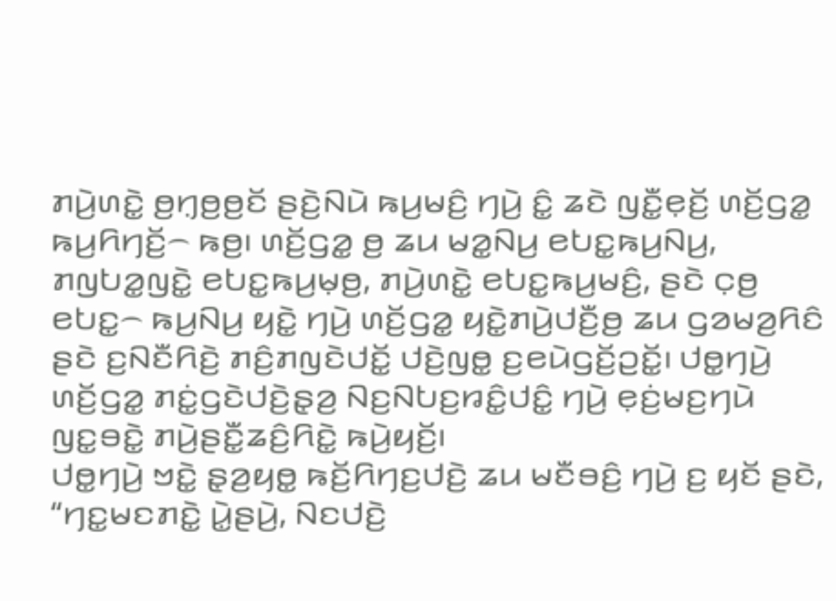ꤊꤣꤧ꤬ꤛꤢꤧ꤭ ꤥ꤬ꤚ꤫ꤥ꤬ꤥ꤬ꤢꤩ ꤔꤢꤧ꤬ꤡꤣꤧ ꤒꤣ꤬ꤗꤢꤨ꤬ ꤚꤣꤧ꤬ ꤢꤨ꤭ ꤘꤢꤧ ꤜꤢꤪ꤭ꤕ꤫ꤢꤩ꤬ ꤛꤢꤩ꤬ꤞꤤ꤭ ꤒꤣ꤬ꤖꤚꤢꤩ꤬꤮ ꤒꤥ꤬꤯ ꤛꤢꤩ꤬ꤞꤤ꤭ ꤥ꤬ ꤘꤣ ꤗꤤ꤭ꤡꤣ꤬ ꤕꤝꤢ꤭ꤒꤣ꤬ꤡꤣ꤬, ꤊꤜꤝꤤ꤭ꤜꤢꤧ꤭ ꤕꤝꤢ꤭ꤒꤣ꤬ꤗ꤫ꤥ꤬, ꤊꤣꤧ꤬ꤛꤢꤧ꤭ ꤕꤝꤢ꤭ꤒꤣ꤬ꤗꤢꤨ꤬, ꤔꤢꤧ ꤍ꤫ꤥ꤬ ꤕꤝꤢ꤭꤮ ꤒꤣ꤬ꤡꤣ꤬ ꤟꤢꤧ꤭ ꤚꤣꤧ꤬ ꤛꤢꤩ꤬ꤞꤤ꤭ ꤟꤢꤧ꤭ꤊꤣꤧ꤬ꤓꤢꤪ꤬ꤥ꤬ ꤘꤣ ꤞꤤꤗꤤ꤬ꤖꤢꤨ ꤔꤢꤧ ꤢ꤬ꤡꤢꤪꤖꤢꤧ꤬ ꤊꤢꤨ꤬ꤊꤜꤢꤧꤓꤢꤩ꤭ ꤓꤢꤧ꤬ꤜꤥ꤭ ꤢ꤬ꤕꤣꤧꤞꤢꤩ꤬ꤑꤢꤩ꤭꤯ ꤓꤥ꤭ꤚꤣꤧ꤬ ꤛꤢꤩ꤬ꤞꤤ꤭ ꤊꤢꤦ꤭ꤞꤢꤧꤓꤢꤧ꤬ꤔ꤫ꤤ꤬ ꤡꤢ꤬ꤡꤝꤢ꤬ꤙꤢꤨ꤭ꤓꤢꤨ꤭ ꤚꤣꤧ꤬ ꤕ꤫ꤢꤦ꤬ꤗꤢ꤬ꤚꤣꤧ ꤜꤢ꤭ꤋꤢꤧ꤭ ꤊꤣꤧ꤬ꤔꤢꤪ꤭ꤘꤢꤨ꤬ꤖꤢꤧ꤭ ꤒꤣꤧ꤬ꤟꤢꤩ꤬꤯
ꤓꤥ꤭ꤚꤣꤧ꤬ ꤠꤢꤧ꤭ ꤔ꤫ꤤ꤬ꤟꤥ꤭ ꤒꤢꤩ꤬ꤖꤚꤢ꤬ꤓꤢꤧ꤬ ꤘꤣ ꤗꤢꤪꤋꤢꤨ꤬ ꤚꤣꤧ꤬ ꤢ꤬ ꤟꤢꤩ ꤔꤢꤧ, “ꤚꤢ꤭ꤗꤢꤊꤢꤧ꤭ ꤣꤧ꤭ꤔꤣꤧ꤬, ꤡꤢꤓꤢꤧ꤬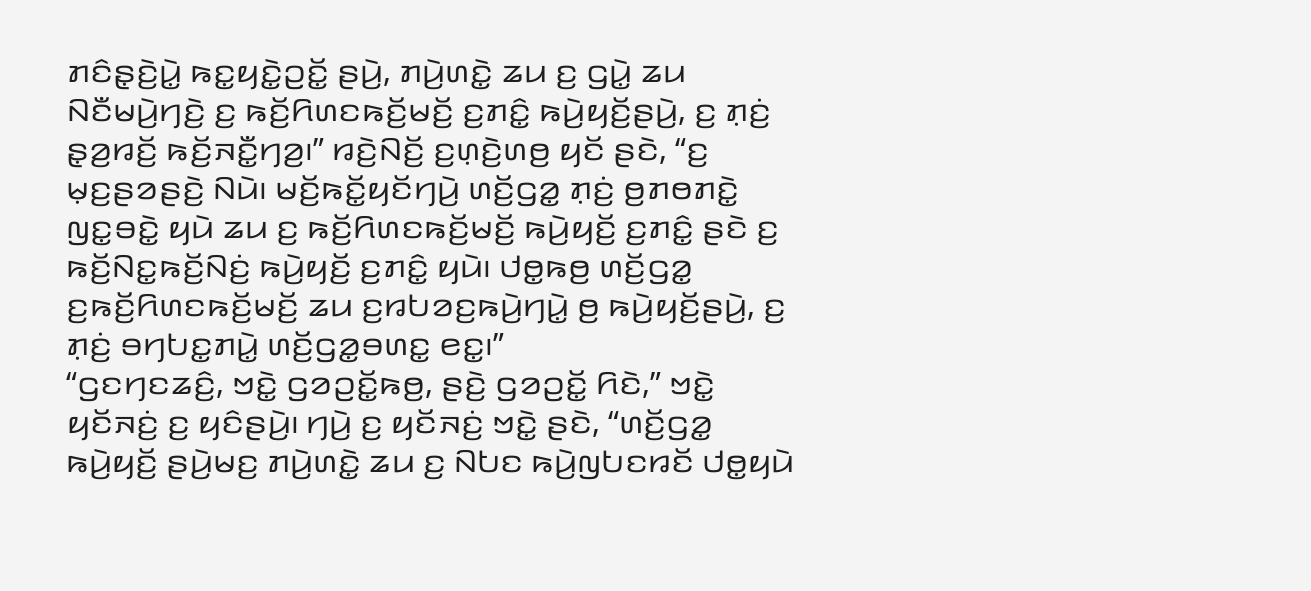ꤊꤢꤨꤔ꤫ꤢꤧ꤬ꤣꤧ꤭ ꤒꤢ꤭ꤟꤢꤧ꤭ꤑꤢꤩ꤭ ꤔꤣꤧ꤬, ꤊꤣꤧ꤬ꤛꤢꤧ꤭ ꤘꤣ ꤢ꤬ ꤞꤣꤧ꤭ ꤘꤣ ꤡꤢꤪꤗꤣꤧ꤬ꤚꤢꤧ꤬ ꤢ꤬ ꤒꤢꤩ꤬ꤖꤛꤢꤒꤢꤩ꤬ꤗꤢꤩ꤬ ꤢ꤬ꤊꤢꤨ꤭ ꤒꤣꤧ꤬ꤟꤢꤩ꤬ꤔꤣꤧ꤬, ꤢ꤬ ꤊ꤫ꤢꤦ꤬ ꤔ꤫ꤤ꤬ꤙꤢꤩ꤬ ꤒꤢꤩ꤬ꤏꤢꤪ꤭ꤚꤤ꤬꤯” ꤙꤢꤧ꤬ꤡꤢꤩ꤬ ꤢ꤬ꤛ꤫ꤢꤧ꤬ꤛꤥ꤬ ꤟꤢꤩ ꤔꤢꤧ, “ꤢ꤬ ꤗ꤫ꤢ꤬ꤔꤤꤔꤢꤧ꤬ ꤡꤣꤧ꤯ ꤗꤢꤩ꤬ꤒꤢꤩ꤭ꤟꤢꤩꤚꤣꤧ꤬ ꤛꤢꤩ꤬ꤞꤤ꤭ ꤊ꤫ꤢꤦ꤬ ꤥ꤬ꤊꤥꤊꤢꤧ꤭ ꤜꤢ꤭ꤋꤢꤧ꤭ ꤟꤣꤧ ꤘꤣ ꤢ꤬ ꤒꤢꤩ꤬ꤖꤛꤢꤒꤢꤩ꤬ꤗꤢꤩ꤬ ꤒꤣꤧ꤬ꤟꤢꤩ꤬ ꤢ꤬ꤊꤢꤨ꤭ ꤔꤢꤧ ꤢ꤬ ꤒꤢꤩ꤬ꤡꤢ꤭ꤒꤢꤩ꤬ꤡꤢꤦ꤬ ꤒꤣꤧ꤬ꤟꤢꤩ꤬ ꤢ꤬ꤊꤢꤨ꤭ ꤟꤣꤧ꤯ ꤓꤥ꤭ꤒꤥ꤬ ꤛꤢꤩ꤬ꤞꤤ꤭ ꤢ꤬ꤒꤢꤩ꤬ꤖꤛꤢꤒꤢꤩ꤬ꤗꤢꤩ꤬ ꤘꤣ ꤢ꤬ꤙꤝꤤꤢ꤬ꤒꤣꤧ꤬ꤚꤣꤧ꤭ ꤥ꤬ ꤒꤣꤧ꤬ꤟꤢꤩ꤬ꤔꤣꤧ꤬, ꤢ꤬ ꤊ꤫ꤢꤦ꤬ ꤋꤚꤝꤢ꤭ꤊꤣꤧ꤭ ꤛꤢꤩ꤬ꤞꤤ꤭ꤋꤛꤢ꤭ ꤕꤢ꤭꤯”
“ꤞꤢꤚꤢꤘꤢꤨ꤬, ꤠꤢꤧ꤭ ꤞꤤꤑꤢꤩ꤭ꤒꤥ꤬, ꤔꤢꤧ꤬ ꤞꤤꤑꤢꤩ꤭ ꤖꤢꤧ,” ꤠꤢꤧ꤭ ꤟꤢꤩꤏꤢꤦ꤬ ꤢ꤬ ꤟꤢꤨꤔꤣꤧ꤬꤯ ꤚꤣꤧ꤬ ꤢ꤬ ꤟꤢꤩꤏꤢꤦ꤬ ꤠꤢꤧ꤭ ꤔꤢꤧ, “ꤛꤢꤩ꤬ꤞꤤ꤭ ꤒꤣꤧ꤬ꤟꤢꤩ꤬ ꤔꤣꤧ꤬ꤗꤢ꤬ ꤊꤣꤧ꤬ꤛꤢꤧ꤭ ꤘꤣ ꤢ꤬ ꤡꤝꤢ ꤒꤣꤧ꤬ꤜꤝꤢꤙꤢꤩ ꤓꤥ꤭ꤟꤣꤧ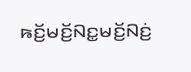ꤒꤢꤩ꤬ꤗꤢꤩ꤬ꤡꤢ꤭ꤗꤢꤩ꤬ꤡꤢꤦ꤬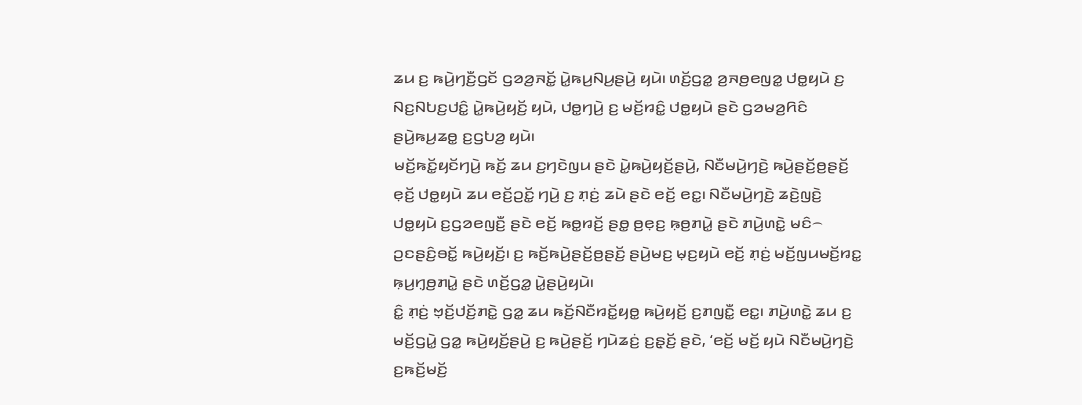ꤘꤣ ꤢ꤬ ꤒꤣꤧ꤬ꤚꤢꤪ꤬ꤞꤢꤩ ꤞꤤꤤ꤬ꤏꤢꤩ꤭ ꤣꤧ꤭ꤒꤣ꤬ꤡꤣ꤬ꤔꤣꤧ꤬ ꤟꤣꤧ꤯ ꤛꤢꤩ꤬ꤞꤤ꤭ ꤤ꤬ꤏꤥ꤬ꤕꤜꤤ꤭ ꤓꤥ꤭ꤟꤣꤧ ꤢ꤬ ꤡꤢ꤬ꤡꤝꤢ꤬ꤓꤢꤨ꤭ ꤣꤧ꤭ꤒꤣꤧ꤬ꤟꤢꤩ꤬ ꤟꤣꤧ, ꤓꤥ꤭ꤚꤣꤧ꤬ ꤢ꤬ ꤗꤢꤩ꤬ꤙꤢꤨ꤭ ꤓꤥ꤭ꤟꤣꤧ ꤔꤢꤧ ꤞꤤꤗꤤ꤬ꤖꤢꤨ ꤔꤣꤧ꤬ꤒꤣ꤬ꤘꤥ꤭ ꤢ꤬ꤞꤝꤤ꤬ ꤟꤣꤧ꤯
ꤗꤢꤩ꤬ꤒꤢꤩ꤭ꤟꤢꤩꤚꤣꤧ꤬ ꤒꤢꤩ꤬ ꤘꤣ ꤢ꤬ꤚꤢꤧꤜꤣ ꤔꤢꤧ ꤣꤧ꤭ꤒꤣꤧ꤬ꤟꤢꤩ꤬ꤔꤣꤧ꤬, ꤡꤢꤪꤗꤣꤧ꤬ꤚꤢꤧ꤬ ꤒꤣꤧ꤬ꤔꤢꤩ꤬ꤥ꤬ꤔꤢꤩ꤬ ꤕ꤫ꤢꤩ꤬ ꤓꤥ꤭ꤟꤣꤧ ꤘꤣ ꤕꤢꤩ꤬ꤑꤢꤩ꤭ ꤚꤣꤧ꤬ ꤢ꤬ ꤊ꤫ꤢꤦ꤬ ꤘꤣꤧ ꤔꤢꤧ ꤕꤢꤩ꤬ ꤕꤢ꤭꤯ ꤡꤢꤪꤗꤣꤧ꤬ꤚꤢꤧ꤬ ꤘꤢꤧ꤬ꤜꤢꤧ꤬ ꤓꤥ꤭ꤟꤣꤧ ꤢ꤬ꤞꤤꤕꤜꤢꤪ꤬ ꤔꤢꤧ ꤕꤢꤩ꤬ ꤒꤥ꤭ꤙꤢꤩ꤬ ꤔꤥ꤭ ꤥ꤬ꤕ꤫ꤢ꤬ ꤒ꤫ꤥ꤬ꤊꤣꤧ꤭ ꤔꤢꤧ ꤊꤣꤧ꤬ꤛꤢꤧ꤭ ꤗꤢꤨ꤮ ꤑꤢꤔꤢꤨ꤬ꤋꤢꤩ꤭ ꤒꤣꤧ꤬ꤟꤢꤩ꤬꤯ ꤢ꤬ ꤒꤢꤩ꤬ꤒꤣꤧ꤬ꤔꤢꤩ꤬ꤥ꤬ꤔꤢꤩ꤬ ꤔꤣꤧ꤬ꤗꤢ꤬ ꤗ꤫ꤢ꤬ꤟꤣꤧ ꤕꤢꤩ꤬ ꤊ꤫ꤢꤦ꤬ ꤗꤢꤩ꤬ꤜꤣꤗꤢꤩ꤬ꤙꤢ꤭ ꤒ꤫ꤣ꤬ꤚ꤫ꤥ꤬ꤊꤣꤧ꤭ ꤔꤢꤧ ꤛꤢꤩ꤬ꤞꤤ꤭ ꤣꤧ꤭ꤔꤣꤧ꤬ꤟꤣꤧ꤯
ꤢꤨ꤭ ꤊ꤫ꤢꤦ꤬ ꤠ꤫ꤢꤩ꤬ꤓꤢꤩ꤬ꤊꤢꤧ꤭ ꤞꤤ꤭ ꤘꤣ ꤒꤢꤩ꤬ꤡꤢꤪꤙꤢꤩ꤭ꤟꤥ꤭ ꤒꤣꤧ꤬ꤟꤢꤩ꤬ ꤢ꤬ꤊꤜꤢꤪ꤭ ꤕꤢ꤭꤯ ꤊꤣꤧ꤬ꤛꤢꤧ꤭ ꤘꤣ ꤢ꤬ ꤗꤢꤩ꤬ꤞꤣꤧ꤭ ꤞꤤ꤭ ꤒꤣꤧ꤬ꤟꤢꤩ꤬ꤔꤣꤧ꤬ ꤢ꤬ ꤒꤣꤧ꤬ꤔꤢꤩ꤬ ꤚꤣꤧꤘꤢꤦ꤬ ꤢ꤬ꤔ꤫ꤢꤩ꤬ ꤔꤢꤧ, ‘ꤕꤢꤩ꤬ ꤗꤢꤩ꤬ ꤟꤣꤧ ꤡꤢꤪꤗꤣꤧ꤬ꤚꤢꤧ꤬ ꤢ꤬ꤒꤢꤩ꤬ꤗꤢꤩ꤬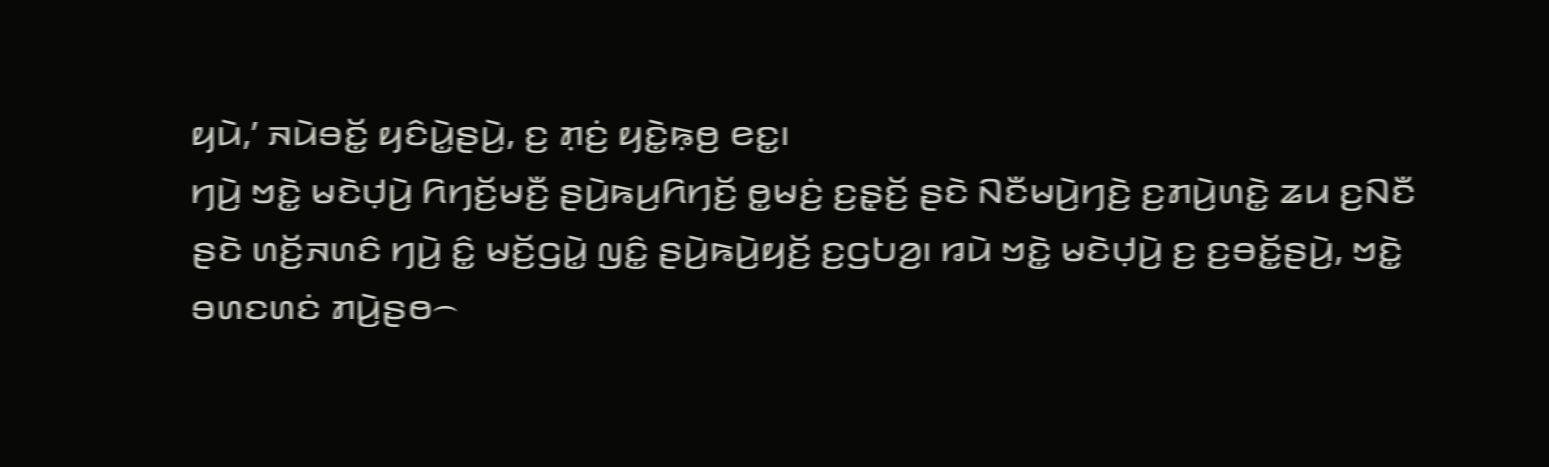ꤟꤣꤧ,’ ꤏꤣꤧꤋꤢꤩ꤭ ꤟꤢꤨꤣꤧ꤭ꤔꤣꤧ꤬, ꤢ꤬ ꤊ꤫ꤢꤦ꤬ ꤟꤢꤧ꤭ꤒ꤫ꤥ꤬ ꤕꤢ꤭꤯
ꤚꤣꤧ꤬ ꤠꤢꤧ꤭ ꤗꤢꤧꤓ꤫ꤣꤧ꤬ ꤖꤚꤢꤩ꤬ꤗꤢꤪ꤬ ꤔꤣꤧ꤬ꤒꤣ꤬ꤖꤚꤢꤩ꤬ ꤥ꤭ꤗꤢꤦ꤬ ꤢ꤬ꤔ꤫ꤢꤩ꤬ ꤔꤢꤧ ꤡꤢꤪꤗꤣꤧ꤬ꤚꤢꤧ꤬ ꤢ꤬ꤊꤣꤧ꤬ꤛꤢꤧ꤭ ꤘꤣ ꤢ꤬ꤡꤢꤪ ꤔꤢꤧ ꤛꤢꤩ꤬ꤏꤛꤢꤨ ꤚꤣꤧ꤬ ꤢꤨ꤭ ꤗꤢꤩ꤬ꤞꤣꤧ꤭ ꤜꤢꤨ꤭ ꤔꤣꤧ꤬ꤒꤣꤧ꤬ꤟꤢꤩ꤬ ꤢ꤬ꤞꤝꤤ꤬꤯ ꤙꤣꤧ ꤠꤢꤧ꤭ ꤗꤢꤧꤓ꤫ꤣꤧ꤬ ꤢ꤬ ꤢ꤬ꤋꤢꤩ꤭ꤔꤣꤧ꤬, ꤠꤢꤧ꤭ ꤋꤛꤢꤛꤢꤦ ꤊꤣꤧ꤬ꤔꤥ꤮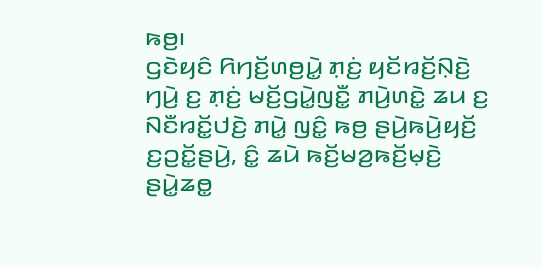ꤒꤥ꤬꤯
ꤞꤢꤧꤟꤢꤨ ꤖꤚꤢꤩ꤬ꤛꤥ꤬ꤣꤧ꤭ ꤊ꤫ꤢꤦ꤬ ꤟꤢꤩꤙꤢꤩ꤬ꤡ꤫ꤢꤧ꤬ ꤚꤣꤧ꤬ ꤢ꤬ ꤊ꤫ꤢꤦ꤬ ꤗꤢꤩ꤬ꤞꤣꤧ꤭ꤜꤢꤪ꤭ ꤊꤣꤧ꤬ꤛꤢꤧ꤭ ꤘꤣ ꤢ꤬ ꤡꤢꤪꤙꤢꤩ꤭ꤓꤢꤧ꤬ ꤊꤣꤧ꤭ ꤜꤢꤨ꤭ ꤒꤥ꤬ ꤔꤣꤧ꤬ꤒꤣꤧ꤬ꤟꤢꤩ꤬ ꤢ꤬ꤑꤢꤩ꤭ꤔꤣꤧ꤬, ꤢꤨ꤭ ꤘꤣꤧ ꤒꤢꤩ꤬ꤗꤤ꤬ꤒꤢꤩ꤬ꤗ꤫ꤢꤧ꤬ ꤔꤣꤧ꤭ꤘꤥ꤭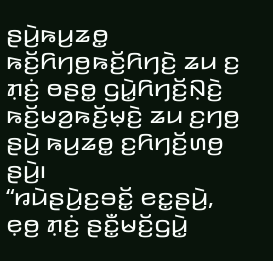ꤔꤣꤧ꤬ꤒꤣ꤬ꤘꤥ꤭ ꤒꤢꤩ꤬ꤖꤚꤥ꤬ꤒꤢꤩ꤬ꤖꤚꤢꤧ꤬ ꤘꤣ ꤢ꤬ ꤊ꤫ꤢꤦ꤬ ꤥꤔꤥ꤭ ꤞꤣꤧ꤭ꤖꤚꤢꤩ꤬ꤡ꤫ꤢꤧ꤬ ꤒꤢꤩ꤬ꤗꤤ꤬ꤒꤢꤩ꤬ꤗ꤫ꤢꤧ꤬ ꤘꤣ ꤢ꤬ꤚꤥ꤬ ꤔꤣꤧ꤬ ꤒꤣ꤬ꤘꤥ꤭ ꤢ꤬ꤖꤚꤢꤩ꤬ꤛꤥ꤬ ꤔꤣꤧ꤬꤯
“ꤙꤣꤧꤔꤣꤧ꤬ꤢ꤬ꤋꤢꤩ꤭ ꤕꤢ꤭ꤔꤣꤧ꤬, ꤕ꤫ꤥ꤬ ꤊ꤫ꤢꤦ꤬ ꤔꤢꤪ꤭ꤗꤢꤩ꤬ꤞꤣꤧ꤭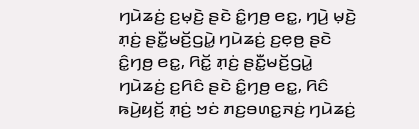ꤚꤣꤧꤘꤢꤦ꤬ ꤢ꤬ꤗ꤫ꤢꤧ꤬ ꤔꤢꤧ ꤢꤨ꤭ꤚꤥ꤬ ꤕꤢ꤭, ꤚꤣꤧ꤬ ꤗ꤫ꤢꤧ꤬ ꤊ꤫ꤢꤦ꤬ ꤔꤢꤪ꤭ꤗꤢꤩ꤬ꤞꤣꤧ꤭ ꤚꤣꤧꤘꤢꤦ꤬ ꤢ꤬ꤕ꤫ꤥ꤬ ꤔꤢꤧ ꤢꤨ꤭ꤚꤥ꤬ ꤕꤢ꤭, ꤖꤢꤩ꤭ ꤊ꤫ꤢꤦ꤬ ꤔꤢꤪ꤭ꤗꤢꤩ꤬ꤞꤣꤧ꤭ ꤚꤣꤧꤘꤢꤦ꤬ ꤢ꤬ꤖꤢꤨ ꤔꤢꤧ ꤢꤨ꤭ꤚꤥ꤬ ꤕꤢ꤭, ꤖꤢꤨ ꤒꤣꤧ꤬ꤟꤢꤩ꤬ ꤊ꤫ꤢꤦ꤬ ꤠꤢꤦ ꤊꤢ꤬ꤋꤛꤢ꤭ꤏꤢꤦ꤬ ꤚꤣꤧꤘꤢꤦ꤬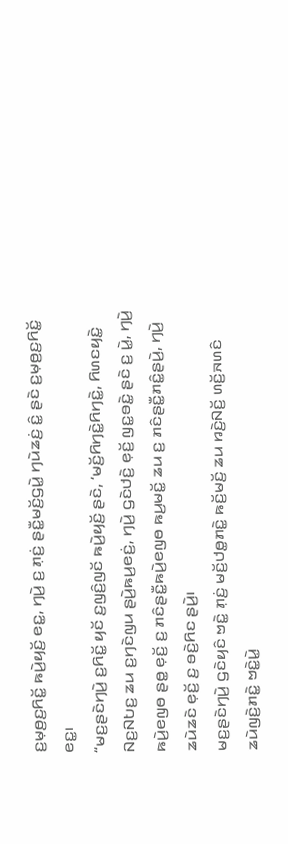ꤢ꤬ꤗ꤫ꤥ꤬ꤢ꤬ꤖꤢꤩ꤭ ꤒꤣꤧ꤬ꤟꤢꤩ꤬ ꤕꤢ꤭, ꤚꤣꤧ꤬ ꤢ꤬ ꤊ꤫ꤢꤦ꤬ ꤔꤢꤪ꤭ꤗꤢꤩ꤬ꤞꤣꤧ꤭ ꤚꤣꤧꤘꤢꤦ꤬ ꤢꤨ꤭ ꤔꤢꤧ ꤢ꤬ꤗ꤫ꤥ꤬ꤢ꤬ꤖꤢꤩ꤭ ꤕꤢ꤭꤯
“ꤗꤢ꤬ꤔꤢꤧꤚꤣꤧ꤬ ꤢ꤬ꤖꤢꤩ꤭ ꤟꤢꤩ ꤢ꤬ꤜꤢꤨ꤬ꤜꤢꤩ ꤒꤣꤧ꤬ꤟꤢꤩ꤬ ꤔꤢꤧ, ‘ꤗꤢꤩ꤬ꤖꤚꤢꤧ꤭ꤖꤚꤢꤧ꤭, ꤖꤛꤢꤟꤢꤧ꤭ ꤡꤢ꤬ꤡꤝꤢ꤬ ꤘꤣ ꤢ꤬ꤚꤢꤧꤜꤣ ꤔꤣꤧ꤬ꤒꤣ꤬ꤕꤢꤦ꤬, ꤚꤣꤧ꤬ ꤞꤢꤧꤓꤢꤧ꤬ ꤕ꤫ꤢꤩ꤬ ꤜꤢ꤭ꤋꤢꤧ꤭ ꤔꤢꤧ ꤢ꤬ ꤣꤧ꤭, ꤚꤣꤧ꤬ ꤒꤣꤧ꤬ꤕꤜꤥ ꤔꤥ꤭ ꤕ꤫ꤢꤩ꤬ ꤢ꤬ ꤊꤢꤨꤔꤢꤪ꤭ꤒꤣꤧ꤬ꤕꤜꤥ ꤒꤣ꤬ꤗꤢꤩ꤭ ꤘꤣ ꤢ꤬ ꤊꤢꤨꤔꤢꤪ꤭ꤊꤢꤨ꤭ꤔꤣꤧ꤬, ꤚꤣꤧ꤬ ꤘꤣꤧꤘꤢꤧ ꤕ꤫ꤢꤩ꤬ ꤢ꤬ ꤋꤢꤧ꤬ꤖꤢ ꤔꤣꤧ꤬꤯
ꤗꤢ꤬ꤔꤢꤧꤚꤣꤧ꤬ ꤞꤢꤧꤟꤢꤨ ꤠꤢꤧ꤭ ꤊ꤫ꤢꤦ꤬ ꤗꤢꤩ꤬ꤓꤥ꤭ꤊꤢꤧ꤭ ꤒꤢꤩ꤬ꤗꤢꤩ꤬ ꤘꤣ ꤙꤢꤧ꤬ꤡꤢꤩ꤬ ꤛꤢꤩ꤬ꤏꤛꤢꤨ ꤘꤣꤧꤜꤢꤧ꤬ꤊꤢꤧ꤭ ꤠꤢꤧ꤭ꤣꤧ꤭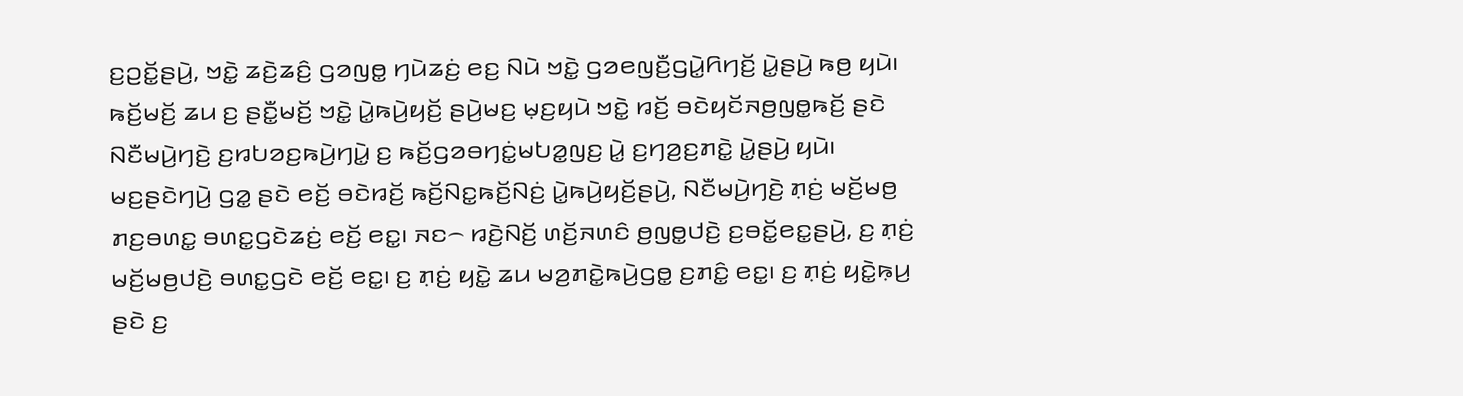ꤢ꤬ꤑꤢꤩ꤭ꤔꤣꤧ꤬, ꤠꤢꤧ꤭ ꤘꤢꤧ꤬ꤘꤢꤨ꤬ ꤞꤤꤜꤥ꤭ ꤚꤣꤧꤘꤢꤦ꤬ ꤕꤢ꤬ ꤡꤣꤧ ꤠꤢꤧ꤭ ꤞꤤꤕꤜꤢꤪ꤬ꤞꤣꤧ꤭ꤖꤚꤢꤩ꤬ ꤣꤧ꤭ꤔꤣꤧ꤬ ꤒꤥ꤬ ꤟꤣꤧ꤯ ꤒꤢꤩ꤬ꤗꤢꤩ꤬ ꤘꤣ ꤢ꤬ ꤔꤢꤪ꤭ꤗꤢꤩ꤬ ꤠꤢꤧ꤭ ꤣꤧ꤭ꤒꤣꤧ꤬ꤟꤢꤩ꤬ ꤔꤣꤧ꤬ꤗꤢ꤬ ꤗ꤫ꤢ꤬ꤟꤣꤧ ꤠꤢꤧ꤭ ꤙꤢꤩ꤬ ꤋꤢꤧꤟꤢꤩꤏꤥ꤬ꤜꤥ꤭ꤒꤢꤩ꤬ ꤔꤢꤧ ꤡꤢꤪꤗꤣꤧ꤬ꤚꤢꤧ꤬ ꤢ꤬ꤙꤝꤤꤢ꤬ꤒꤣꤧ꤬ꤚꤣꤧ꤭ ꤢ꤬ ꤒꤢꤩ꤬ꤞꤤꤋꤚꤢꤦ꤭ꤗꤝꤤ꤭ꤜꤢ꤬ ꤣꤧ꤭ ꤢ꤬ꤚꤤ꤬ꤢ꤬ꤊꤢꤧ꤭ ꤣꤧ꤭ꤔꤣꤧ꤬ ꤟꤣꤧ꤯
ꤗꤢ꤬ꤔꤢꤧꤚꤣꤧ꤬ ꤞꤤ꤭ ꤔꤢꤧ ꤕꤢꤩ꤬ ꤋꤢꤧꤙꤢꤩ꤬ ꤒꤢꤩ꤬ꤡꤢ꤭ꤒꤢꤩ꤬ꤡꤢꤦ꤬ ꤣꤧ꤭ꤒꤣꤧ꤬ꤟꤢꤩ꤬ꤔꤣꤧ꤬, ꤡꤢꤪꤗꤣꤧ꤬ꤚꤢꤧ꤬ ꤊ꤫ꤢꤦ꤬ ꤗꤢꤩ꤬ꤗꤥ꤬ ꤊꤢ꤬ꤋꤛꤢ꤭ ꤋꤛꤢ꤭ꤞꤢꤧꤘꤢꤦ꤬ ꤕꤢꤩ꤬ ꤕꤢ꤭꤯ ꤏꤢ꤮ ꤙꤢꤧ꤬ꤡꤢꤩ꤬ ꤛꤢꤩ꤬ꤏꤛꤢꤨ ꤥ꤬ꤜꤥ꤭ꤓꤢꤧ꤬ ꤢ꤬ꤋꤢꤩ꤭ꤕꤢ꤭ꤔꤣꤧ꤬, ꤢ꤬ ꤊ꤫ꤢꤦ꤬ ꤗꤢꤩ꤬ꤗꤥ꤬ꤓꤢꤧ꤬ ꤋꤛꤢ꤭ꤞꤢꤧ ꤕꤢꤩ꤬ ꤕꤢ꤭꤯ ꤢ꤬ ꤊ꤫ꤢꤦ꤬ ꤟꤢꤧ꤭ ꤘꤣ ꤗꤤ꤬ꤊꤢꤧ꤭ꤒꤣꤧ꤬ꤞꤥ꤭ ꤢ꤬ꤊꤢꤨ꤭ ꤕꤢ꤭꤯ ꤢ꤬ ꤊ꤫ꤢꤦ꤬ ꤟꤢꤧ꤭ꤒ꤫ꤣ꤬ ꤔꤢꤧ ꤢ꤬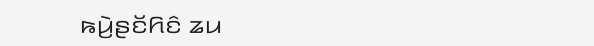ꤒꤣꤧ꤬ꤔꤢꤩꤖꤢꤨ ꤘꤣ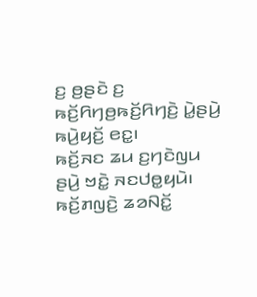ꤢ꤬ ꤥ꤬ꤔꤢꤧ ꤢ꤬ ꤒꤢꤩ꤬ꤖꤚꤥ꤬ꤒꤢꤩ꤬ꤖꤚꤢꤧ꤬ ꤣꤧ꤭ꤔꤣꤧ꤬ ꤒꤣꤧ꤬ꤟꤢꤩ꤬ ꤕꤢ꤭꤯
ꤒꤢꤩ꤬ꤏꤢ ꤘꤣ ꤢ꤬ꤚꤢꤧꤜꤣ ꤔꤣꤧ꤬ ꤠꤢꤧ꤭ ꤏꤢꤓꤥ꤭ꤟꤣꤧ꤯ ꤒꤢꤩ꤬ꤊꤜꤢꤧ꤬ ꤘꤤꤡꤢꤩ꤭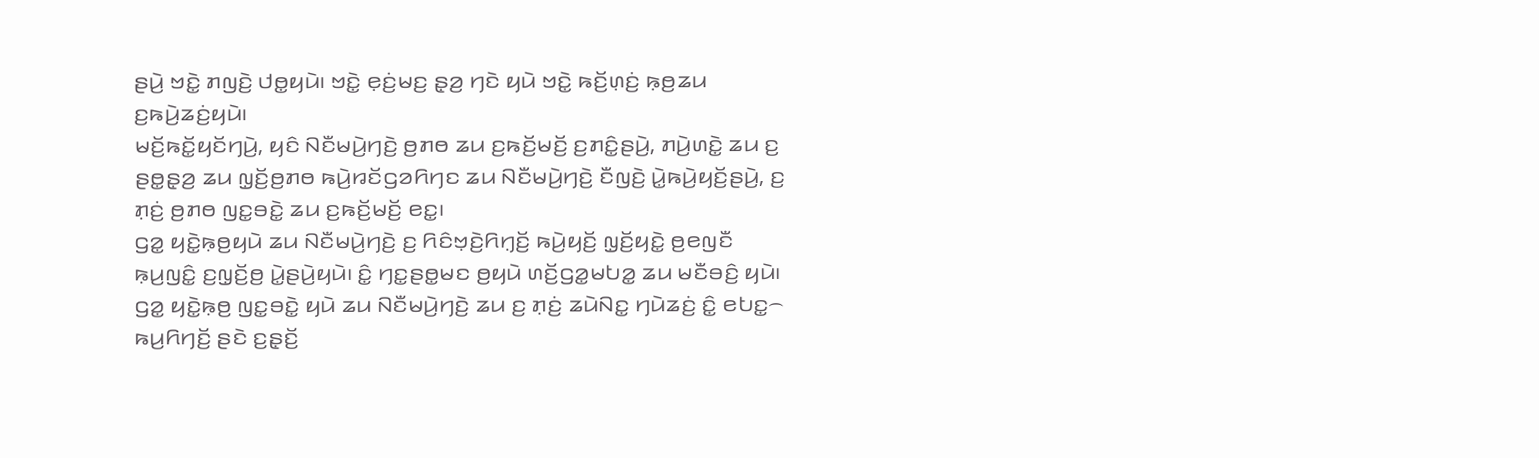ꤔꤣꤧ꤬ ꤠꤢꤧ꤭ ꤊꤜꤢꤧ꤬ ꤓꤥ꤭ꤟꤣꤧ꤯ ꤠꤢꤧ꤭ ꤕ꤫ꤢꤦ꤬ꤗꤢ꤬ ꤔ꤫ꤤ꤬ ꤚꤢꤧ ꤟꤣꤧ ꤠꤢꤧ꤭ ꤒꤢꤩ꤬ꤛ꤫ꤢꤦ꤬ ꤒ꤫ꤥ꤬ꤘꤣ ꤢ꤬ꤒꤣꤧ꤬ꤘꤢꤦ꤬ꤟꤣꤧ꤯
ꤗꤢꤩ꤬ꤒꤢꤩ꤭ꤟꤢꤩꤚꤣꤧ꤬, ꤟꤢꤨ ꤡꤢꤪꤗꤣꤧ꤬ꤚꤢꤧ꤬ ꤥ꤬ꤊꤥ ꤘꤣ ꤢ꤬ꤒꤢꤩ꤬ꤗꤢꤩ꤬ ꤢ꤬ꤊꤢꤨ꤭ꤔꤣꤧ꤬, ꤊꤣꤧ꤬ꤛꤢꤧ꤭ ꤘꤣ ꤢ꤬ ꤔꤥ꤭ꤔ꤫ꤤ꤬ ꤘꤣ ꤜ꤫ꤢꤩ꤬ꤥ꤬ꤊꤥ ꤒꤣꤧ꤬ꤙꤢꤩꤞꤤꤖꤚꤢ ꤘꤣ ꤡꤢꤪꤗꤣꤧ꤬ꤚꤢꤧ꤬ ꤢꤪꤜꤢꤧ꤬ ꤣꤧ꤭ꤒꤣꤧ꤬ꤟꤢꤩ꤬ꤔꤣꤧ꤬, ꤢ꤬ ꤊ꤫ꤢꤦ꤬ ꤥ꤬ꤊꤥ ꤜꤢ꤭ꤋꤢꤧ꤭ ꤘꤣ ꤢ꤬ꤒꤢꤩ꤬ꤗꤢꤩ꤬ ꤕꤢ꤭꤯
ꤞꤤ꤭ ꤟꤢꤧ꤭ꤒ꤫ꤥ꤬ꤟꤣꤧ ꤘꤣ ꤡꤢꤪꤗꤣꤧ꤬ꤚꤢꤧ꤬ ꤢ꤬ ꤖꤢꤨꤠ꤫ꤢꤧ꤬ꤖꤚ꤫ꤢꤩ꤬ ꤒꤣꤧ꤬ꤟꤢꤩ꤬ ꤜ꤫ꤢꤩ꤬ꤟꤢꤧ꤭ ꤥ꤬ꤕꤜꤢꤪ ꤒ꤫ꤣ꤬ꤜꤢꤨ꤭ ꤢ꤬ꤜ꤫ꤢꤩ꤬ꤥ꤬ ꤣꤧ꤭ꤔꤣꤧ꤬ꤟꤣꤧ꤯ ꤢꤨ꤭ ꤚꤢ꤭ꤔꤥ꤭ꤗꤢ ꤥ꤬ꤟꤣꤧ ꤛꤢꤩ꤬ꤞꤤ꤭ꤗꤝꤤ꤭ ꤘꤣ ꤗꤢꤪꤋꤢꤨ꤬ ꤟꤣꤧ꤯ ꤞꤤ꤭ ꤟꤢꤧ꤭ꤒ꤫ꤥ꤬ ꤜꤢ꤭ꤋꤢꤧ꤭ ꤟꤣꤧ ꤘꤣ ꤡꤢꤪꤗꤣꤧ꤬ꤚꤢꤧ꤬ ꤘꤣ ꤢ꤬ ꤊ꤫ꤢꤦ꤬ ꤘꤣꤧꤡꤢ꤭ ꤚꤣꤧꤘꤢꤦ꤬ ꤢꤨ꤭ ꤕꤝꤢ꤭꤮ ꤒꤣ꤬ꤖꤚꤢꤩ꤬ ꤔꤢꤧ ꤢ꤬ꤔ꤫ꤢꤩ꤬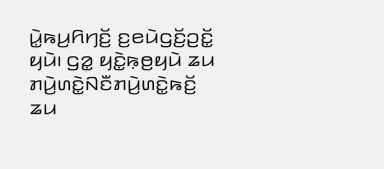ꤣꤧ꤭ꤒꤣ꤬ꤖꤚꤢꤩ꤬ ꤢ꤬ꤕꤣꤧꤞꤢꤩ꤬ꤑꤢꤩ꤭ ꤟꤣꤧ꤯ ꤞꤤ꤭ ꤟꤢꤧ꤭ꤒ꤫ꤥ꤬ꤟꤣꤧ ꤘꤣ ꤊꤣꤧ꤬ꤛꤢꤧ꤭ꤡꤢꤪꤊꤣꤧ꤬ꤛꤢꤧ꤭ꤒꤢꤩ꤬ ꤘꤣ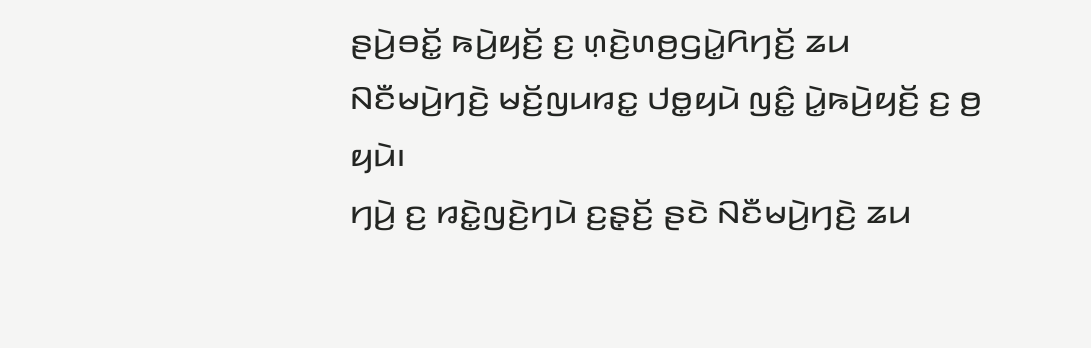ꤔꤣꤧ꤬ꤋꤢꤩ꤭ ꤒꤣꤧ꤬ꤟꤢꤩ꤬ ꤢ꤬ ꤛ꤫ꤢꤧ꤬ꤛꤥ꤬ꤞꤣꤧ꤭ꤖꤚꤢꤩ꤬ ꤘꤣ ꤡꤢꤪꤗꤣꤧ꤬ꤚꤢꤧ꤬ ꤗꤢꤩ꤬ꤜꤣꤙꤢ꤭ ꤓꤥ꤭ꤟꤣꤧ ꤜꤢꤨ꤭ ꤣꤧ꤭ꤒꤣꤧ꤬ꤟꤢꤩ꤬ ꤢ꤬ ꤥ꤬ ꤟꤣꤧ꤯
ꤚꤣꤧ꤬ ꤢ꤬ ꤙꤢꤧ꤭ꤜꤢꤧ꤬ꤚꤣꤧ ꤢ꤬ꤔ꤫ꤢꤩ꤬ ꤔꤢꤧ ꤡꤢꤪꤗꤣꤧ꤬ꤚꤢꤧ꤬ ꤘꤣ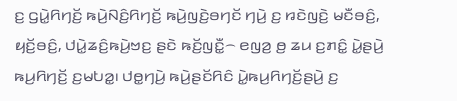ꤢ꤬ ꤞꤣꤧ꤭ꤖꤚꤢꤩ꤬ ꤒꤣꤧ꤬ꤡꤢꤨ꤬ꤖꤚꤢꤩ꤬ ꤒꤣꤧ꤬ꤜꤢꤧ꤬ꤋꤚꤢꤩ ꤚꤣꤧ꤬ ꤢ꤬ ꤙꤢꤧꤜꤢꤧ꤬ ꤗꤢꤪꤋꤢꤨ꤬, ꤟꤢꤩ꤬ꤋꤢꤨ꤬, ꤓꤣꤧ꤭ꤘꤢꤨ꤬ꤒꤣꤧ꤬ꤠꤢ꤬ ꤔꤢꤧ ꤒꤢꤩ꤬ꤜꤢꤪ꤭꤮ ꤕꤜꤤ꤬ ꤥ꤬ ꤘꤣ ꤢ꤬ꤊꤢꤨ꤭ ꤣꤧ꤭ꤔꤣꤧ꤬ ꤒꤣ꤬ꤖꤚꤢꤩ꤬ ꤢ꤬ꤗꤝꤤ꤭꤯ ꤓꤥ꤭ꤚꤣꤧ꤬ ꤒꤣꤧ꤬ꤔꤢꤩꤖꤢꤨ ꤣꤧ꤭ꤒꤣ꤬ꤖꤚꤢꤩ꤬ꤔꤣꤧ꤬ ꤢ꤬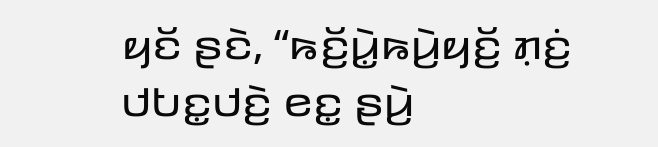ꤟꤢꤩ ꤔꤢꤧ, “ꤒꤢꤩ꤬ꤣꤧ꤭ꤒꤣꤧ꤬ꤟꤢꤩ꤬ ꤊ꤫ꤢꤦ꤬ ꤓꤝꤢ꤭ꤓꤢꤧ꤬ ꤕꤢ꤭ ꤔꤣꤧ꤬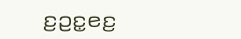ꤢ꤬ꤑꤢ꤭ꤕꤢ꤬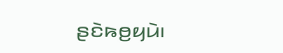ꤔꤢꤧꤒꤥ꤬ꤟꤣꤧ꤯